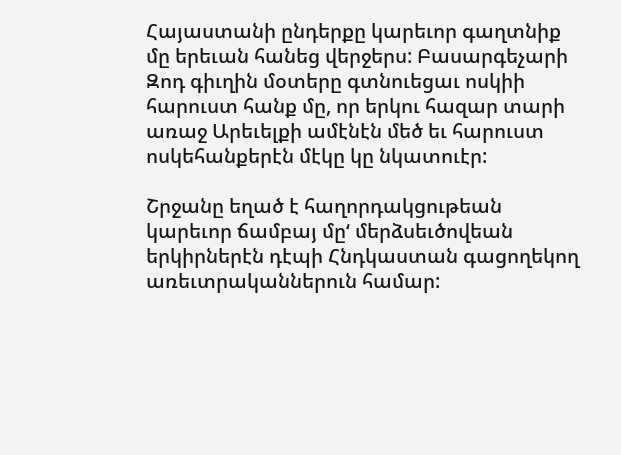Հայաստանի ընդերքը կարեւոր գաղտնիք մը երեւան հանեց վերջերս: Բասարգեչարի Զոդ գիւղին մօտերը գտնուեցաւ ոսկիի հարուստ հանք մը, որ երկու հազար տարի առաջ Արեւելքի ամէնէն մեծ եւ հարուստ ոսկեհանքերէն մէկը կը նկատուէր:

Շրջանը եղած է հաղորդակցութեան կարեւոր ճամբայ մը‘ մերձսեւծովեան երկիրներէն դէպի Հնդկաստան գացողեկող առեւտրականներուն համար: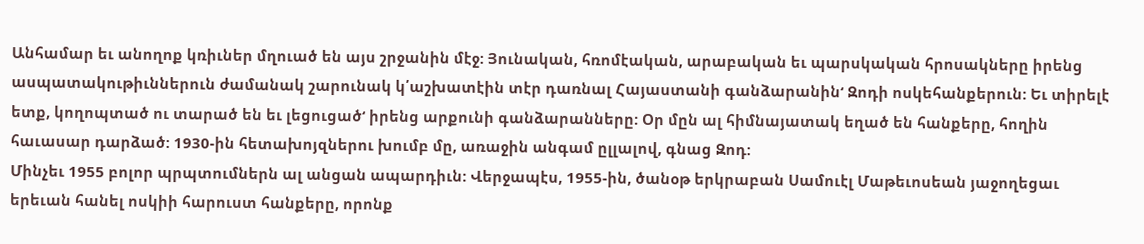Անհամար եւ անողոք կռիւներ մղուած են այս շրջանին մէջ: Յունական, հռոմէական, արաբական եւ պարսկական հրոսակները իրենց ասպատակութիւններուն ժամանակ շարունակ կ՛աշխատէին տէր դառնալ Հայաստանի գանձարանին‘ Զոդի ոսկեհանքերուն: Եւ տիրելէ ետք, կողոպտած ու տարած են եւ լեցուցած‘ իրենց արքունի գանձարանները: Օր մըն ալ հիմնայատակ եղած են հանքերը, հողին հաւասար դարձած: 1930-ին հետախոյզներու խումբ մը, առաջին անգամ ըլլալով, գնաց Զոդ:
Մինչեւ 1955 բոլոր պրպտումներն ալ անցան ապարդիւն: Վերջապէս, 1955-ին, ծանօթ երկրաբան Սամուէլ Մաթեւոսեան յաջողեցաւ երեւան հանել ոսկիի հարուստ հանքերը, որոնք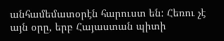անհամեմատօրէն հարուստ են: Հեռու չէ այն օրը, երբ Հայաստան պիտի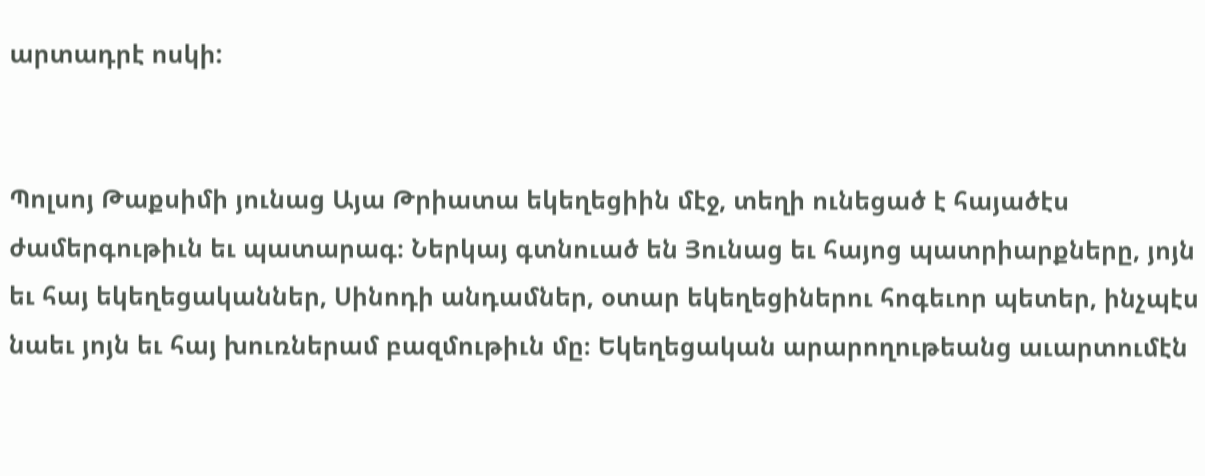արտադրէ ոսկի:


Պոլսոյ Թաքսիմի յունաց Այա Թրիատա եկեղեցիին մէջ, տեղի ունեցած է հայածէս ժամերգութիւն եւ պատարագ։ Ներկայ գտնուած են Յունաց եւ հայոց պատրիարքները, յոյն եւ հայ եկեղեցականներ, Սինոդի անդամներ, օտար եկեղեցիներու հոգեւոր պետեր, ինչպէս նաեւ յոյն եւ հայ խուռներամ բազմութիւն մը։ Եկեղեցական արարողութեանց աւարտումէն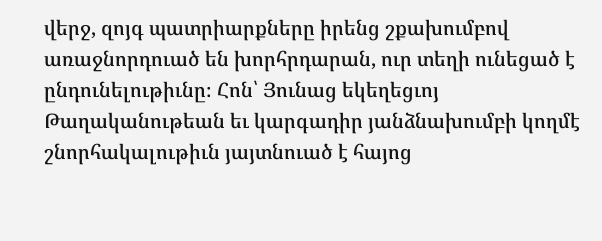վերջ, զոյգ պատրիարքները իրենց շքախումբով առաջնորդուած են խորհրդարան, ուր տեղի ունեցած է ընդունելութիւնը։ Հոն՝ Յունաց եկեղեցւոյ Թաղականութեան եւ կարգադիր յանձնախումբի կողմէ շնորհակալութիւն յայտնուած է հայոց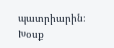պատրիարին։ Խօսք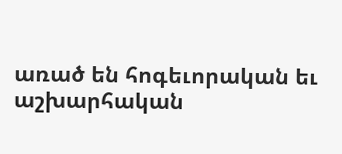առած են հոգեւորական եւ աշխարհական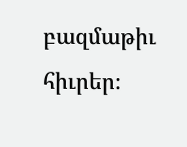բազմաթիւ հիւրեր։